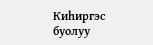Киһиргэс буолуу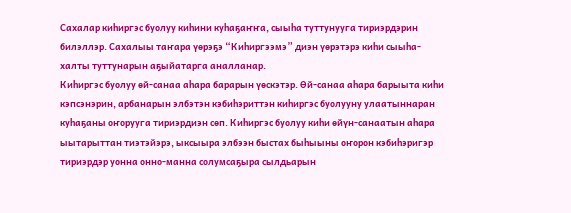Сахалар киһиргэс буолуу киһини куһаҕаҥҥа, сыыһа туттунууга тириэрдэрин билэллэр. Сахалыы таҥара үөрэҕэ “Киһиргээмэ” диэн үөрэтэрэ киһи сыыһа-халты туттунарын аҕыйатарга аналланар.
Киһиргэс буолуу өй-санаа аһара барарын үөскэтэр. Өй-санаа аһара барыыта киһи кэпсэнэрин, арбанарын элбэтэн кэбиһэриттэн киһиргэс буолууну улаатыннаран куһаҕаны оҥорууга тириэрдиэн сөп. Киһиргэс буолуу киһи өйүн-санаатын аһара ыытарыттан тиэтэйэрэ, ыксыыра элбээн быстах быһыыны оҥорон кэбиһэригэр тириэрдэр уонна онно-манна солумсаҕыра сылдьарын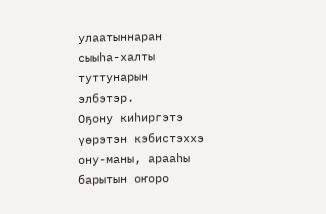улаатыннаран сыыһа-халты туттунарын элбэтэр.
Оҕону киһиргэтэ үөрэтэн кэбистэххэ ону-маны, арааһы барытын оҥоро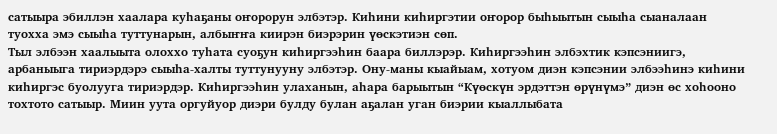сатыыра эбиллэн хаалара куһаҕаны оҥорорун элбэтэр. Киһини киһиргэтии оҥорор быһыытын сыыһа сыаналаан туохха эмэ сыыһа туттунарын, албыҥҥа киирэн биэрэрин үөскэтиэн сөп.
Тыл элбээн хаалыыта олоххо туһата суоҕун киһиргээһин баара биллэрэр. Киһиргээһин элбэхтик кэпсэниигэ, арбаныыга тириэрдэрэ сыыһа-халты туттунууну элбэтэр. Ону-маны кыайыам, хотуом диэн кэпсэнии элбээһинэ киһини киһиргэс буолууга тириэрдэр. Киһиргээһин улаханын, аһара барыытын “Күөскүн эрдэттэн өрүнүмэ” диэн өс хоһооно тохтото сатыыр. Миин уута оргуйуор диэри булду булан аҕалан уган биэрии кыаллыбата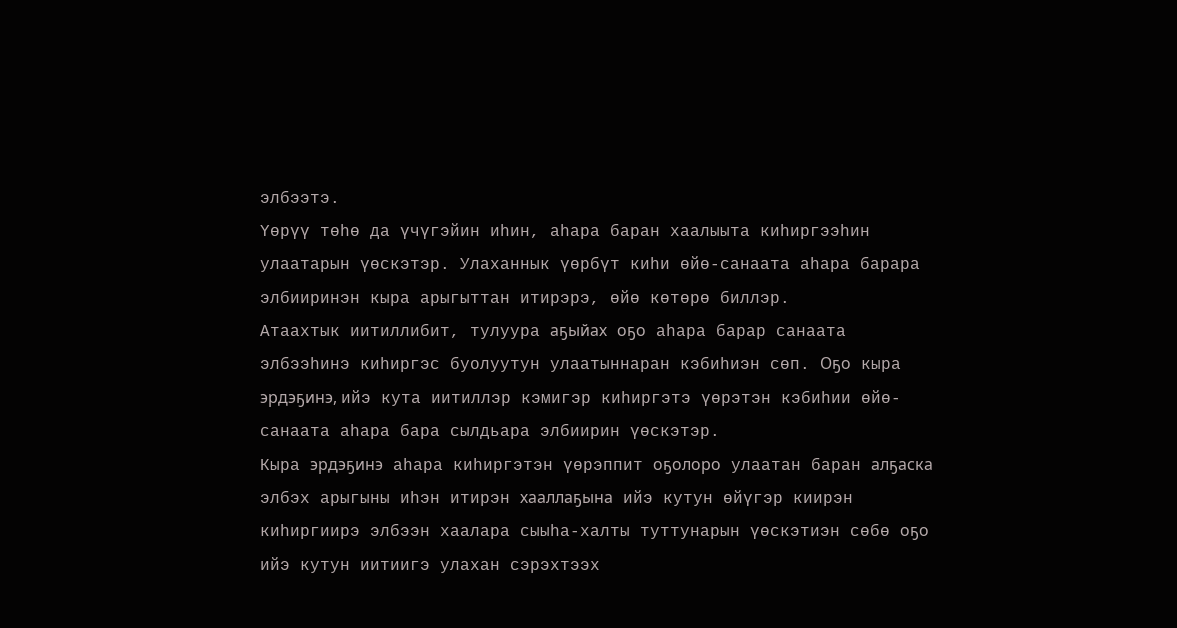элбээтэ.
Үөрүү төһө да үчүгэйин иһин, аһара баран хаалыыта киһиргээһин улаатарын үөскэтэр. Улаханнык үөрбүт киһи өйө-санаата аһара барара элбииринэн кыра арыгыттан итирэрэ, өйө көтөрө биллэр.
Атаахтык иитиллибит, тулуура аҕыйах оҕо аһара барар санаата элбээһинэ киһиргэс буолуутун улаатыннаран кэбиһиэн сөп. Оҕо кыра эрдэҕинэ, ийэ кута иитиллэр кэмигэр киһиргэтэ үөрэтэн кэбиһии өйө-санаата аһара бара сылдьара элбиирин үөскэтэр.
Кыра эрдэҕинэ аһара киһиргэтэн үөрэппит оҕолоро улаатан баран алҕаска элбэх арыгыны иһэн итирэн хааллаҕына ийэ кутун өйүгэр киирэн киһиргиирэ элбээн хаалара сыыһа-халты туттунарын үөскэтиэн сөбө оҕо ийэ кутун иитиигэ улахан сэрэхтээх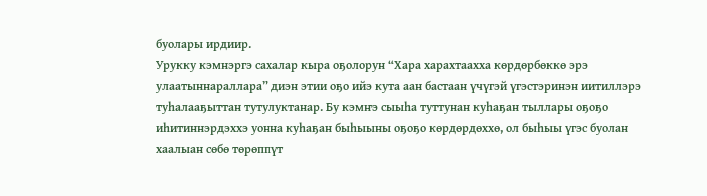буолары ирдиир.
Урукку кэмнэргэ сахалар кыра оҕолорун “Хара харахтаахха көрдөрбөккө эрэ улаатыннараллара” диэн этии оҕо ийэ кута аан бастаан үчүгэй үгэстэринэн иитиллэрэ туһалааҕыттан тутулуктанар. Бу кэмҥэ сыыһа туттунан куһаҕан тыллары оҕоҕо иһитиннэрдэххэ уонна куһаҕан быһыыны оҕоҕо көрдөрдөххө, ол быһыы үгэс буолан хаалыан сөбө төрөппүт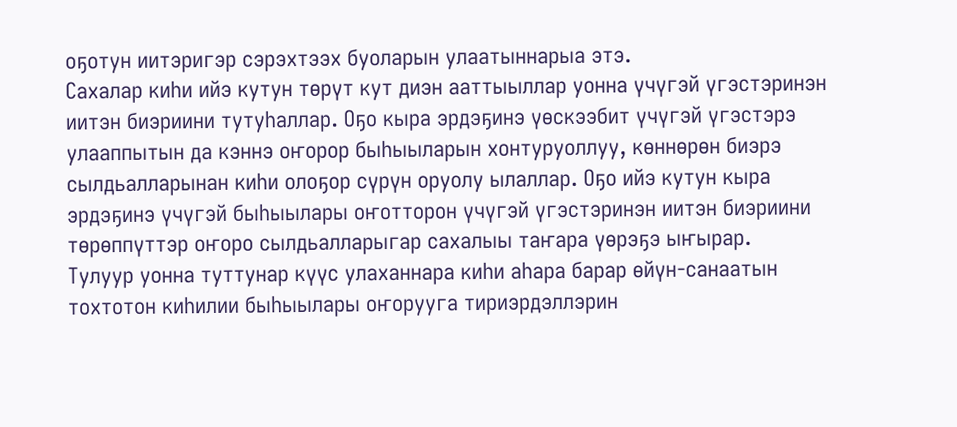оҕотун иитэригэр сэрэхтээх буоларын улаатыннарыа этэ.
Сахалар киһи ийэ кутун төрүт кут диэн ааттыыллар уонна үчүгэй үгэстэринэн иитэн биэриини тутуһаллар. Оҕо кыра эрдэҕинэ үөскээбит үчүгэй үгэстэрэ улааппытын да кэннэ оҥорор быһыыларын хонтуруоллуу, көннөрөн биэрэ сылдьалларынан киһи олоҕор сүрүн оруолу ылаллар. Оҕо ийэ кутун кыра эрдэҕинэ үчүгэй быһыылары оҥотторон үчүгэй үгэстэринэн иитэн биэриини төрөппүттэр оҥоро сылдьалларыгар сахалыы таҥара үөрэҕэ ыҥырар.
Тулуур уонна туттунар күүс улаханнара киһи аһара барар өйүн-санаатын тохтотон киһилии быһыылары оҥорууга тириэрдэллэрин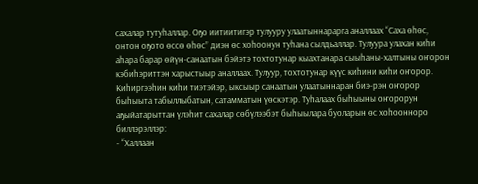сахалар тутуһаллар. Оҕо иитиитигэр тулууру улаатыннарарга аналлаах “Саха өһөс, онтон оҕото өссө өһөс” диэн өс хоһоонун туһана сылдьаллар. Тулуура улахан киһи аһара барар өйүн-санаатын бэйэтэ тохтотунар кыахтанара сыыһаны-халтыны оҥорон кэбиһэриттэн харыстыыр аналлаах. Тулуур, тохтотунар күүс киһини киһи оҥорор.
Киһиргээһин киһи тиэтэйэр, ыксыыр санаатын улаатыннаран биэ-рэн оҥорор быһыыта табыллыбатын, сатамматын үөскэтэр. Туһалаах быһыыны оҥорорун аҕыйатарыттан үлэһит сахалар сөбүлээбэт быһыылара буоларын өс хоһоонноро биллэрэллэр:
- “Халлаан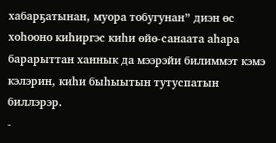хабарҕатынан, муора тобугунан” диэн өс хоһооно киһиргэс киһи өйө-санаата аһара барарыттан ханнык да мээрэйи билиммэт кэмэ кэлэрин, киһи быһыытын тутуспатын биллэрэр.
-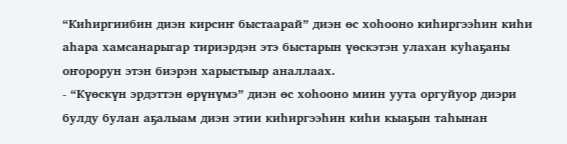“Киһиргиибин диэн кирсиҥ быстаарай” диэн өс хоһооно киһиргээһин киһи аһара хамсанарыгар тириэрдэн этэ быстарын үөскэтэн улахан куһаҕаны оҥорорун этэн биэрэн харыстыыр аналлаах.
- “Күөскүн эрдэттэн өрүнүмэ” диэн өс хоһооно миин уута оргуйуор диэри булду булан аҕалыам диэн этии киһиргээһин киһи кыаҕын таһынан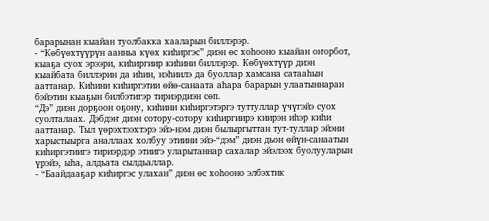барарынан кыайан туолбакка хааларын биллэрэр.
- “Көбүөхтүүрүн аанньа күөх киһиргэс” диэн өс хоһооно кыайан оҥорбот, кыаҕа суох эрээри, киһиргиир киһини биллэрэр. Көбүөхтүүр диэн кыайбата биллэрин да иһин, нэһиилэ да буоллар хамсана сатааһын ааттанар. Киһини киһиргэтии өйө-санаата аһара барарын улаатыннаран бэйэтин кыаҕын билбэтигэр тириэрдиэн сөп.
“Дэ” диэн дорҕоон оҕону, киһини киһиргэтэргэ туттуллар үчүгэйэ суох суолталаах. Дэбдэҥ диэн сотору-сотору киһиргиирэ киирэн иһэр киһи ааттанар. Тыл үөрэхтээхтэрэ эйэ-нэм диэн былыргыттан тут-туллар эйэни харыстыырга аналлаах холбуу этиини эйэ-“дэм” диэн дьон өйүн-санаатын киһиргэтиигэ тириэрдэр этиигэ уларытаннар сахалар эйэлээх буолууларын үрэйэ, ыһа, алдьата сылдьаллар.
- “Баайдааҕар киһиргэс улахан” диэн өс хоһооно элбэхтик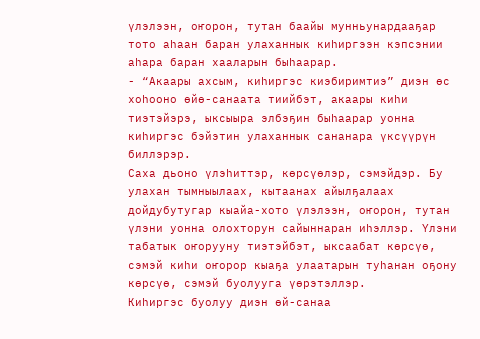үлэлээн, оҥорон, тутан баайы мунньунардааҕар тото аһаан баран улаханнык киһиргээн кэпсэнии аһара баран хааларын быһаарар.
- “Акаары ахсым, киһиргэс киэбиримтиэ” диэн өс хоһооно өйө-санаата тиийбэт, акаары киһи тиэтэйэрэ, ыксыыра элбэҕин быһаарар уонна киһиргэс бэйэтин улаханнык сананара үксүүрүн биллэрэр.
Саха дьоно үлэһиттэр, көрсүөлэр, сэмэйдэр. Бу улахан тымныылаах, кытаанах айылҕалаах дойдубутугар кыайа-хото үлэлээн, оҥорон, тутан үлэни уонна олохторун сайыннаран иһэллэр. Үлэни табатык оҥорууну тиэтэйбэт, ыксаабат көрсүө, сэмэй киһи оҥорор кыаҕа улаатарын туһанан оҕону көрсүө, сэмэй буолууга үөрэтэллэр.
Киһиргэс буолуу диэн өй-санаа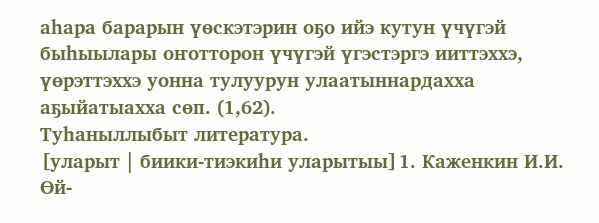аһара барарын үөскэтэрин оҕо ийэ кутун үчүгэй быһыылары оҥотторон үчүгэй үгэстэргэ ииттэххэ, үөрэттэххэ уонна тулуурун улаатыннардахха аҕыйатыахха сөп. (1,62).
Туһаныллыбыт литература.
[уларыт | биики-тиэкиһи уларытыы]1. Каженкин И.И. Өй-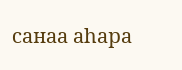санаа аһара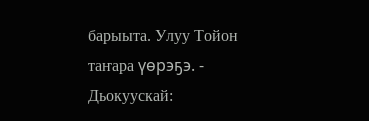барыыта. Улуу Тойон таҥара үөрэҕэ. - Дьокуускай: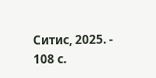Ситис, 2025. - 108 с.